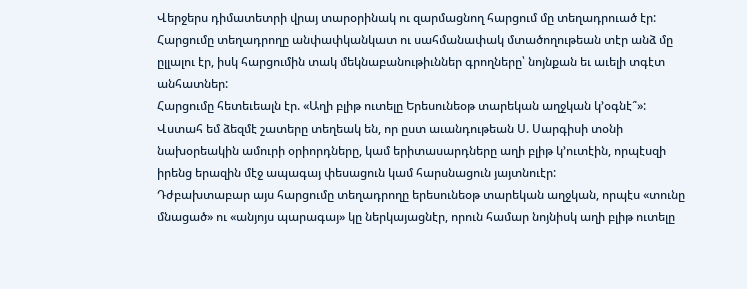Վերջերս դիմատետրի վրայ տարօրինակ ու զարմացնող հարցում մը տեղադրուած էր: Հարցումը տեղադրողը անփափկանկատ ու սահմանափակ մտածողութեան տէր անձ մը ըլլալու էր, իսկ հարցումին տակ մեկնաբանութիւններ գրողները՝ նոյնքան եւ աւելի տգէտ անհատներ:
Հարցումը հետեւեալն էր. «Աղի բլիթ ուտելը Երեսունեօթ տարեկան աղջկան կ՚օգնէ՞»: Վստահ եմ ձեզմէ շատերը տեղեակ են, որ ըստ աւանդութեան Ս. Սարգիսի տօնի նախօրեակին ամուրի օրիորդները, կամ երիտասարդները աղի բլիթ կ՚ուտէին, որպէսզի իրենց երազին մէջ ապագայ փեսացուն կամ հարսնացուն յայտնուէր:
Դժբախտաբար այս հարցումը տեղադրողը երեսունեօթ տարեկան աղջկան, որպէս «տունը մնացած» ու «անյոյս պարագայ» կը ներկայացնէր, որուն համար նոյնիսկ աղի բլիթ ուտելը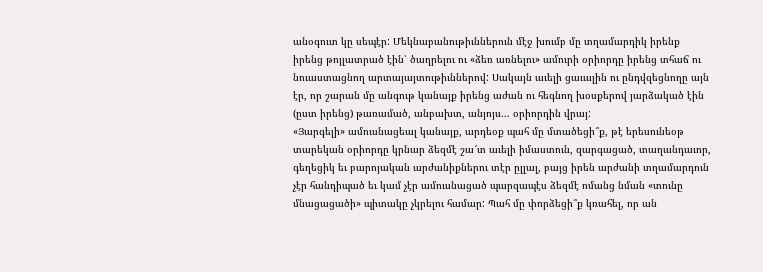անօգուտ կը սեպէր: Մեկնաբանութիւններուն մէջ խումբ մը տղամարդիկ իրենք իրենց թոյլատրած էին՝ ծաղրելու ու «ձեռ առնելու» ամուրի օրիորդը իրենց տհաճ ու նուաստացնող արտայայտութիւններով: Սակայն աւելի ցաւալին ու ընդվզեցնողը այն էր, որ շարան մը անգութ կանայք իրենց աժան ու հեգնող խօսքերով յարձակած էին (ըստ իրենց) թառամած, անբախտ, անյոյս... օրիորդին վրայ:
«Յարգելի» ամուսնացեալ կանայք, արդեօք պահ մը մտածեցի՞ք, թէ երեսունեօթ տարեկան օրիորդը կրնար ձեզմէ շա՜տ աւելի իմաստուն, զարգացած, տաղանդաւոր, գեղեցիկ եւ բարոյական արժանիքներու տէր ըլլալ, բայց իրեն արժանի տղամարդուն չէր հանդիպած եւ կամ չէր ամուսնացած պարզապէս ձեզմէ ոմանց նման «տունը մնացացածի» պիտակը չկրելու համար: Պահ մը փորձեցի՞ք կռահել, որ ան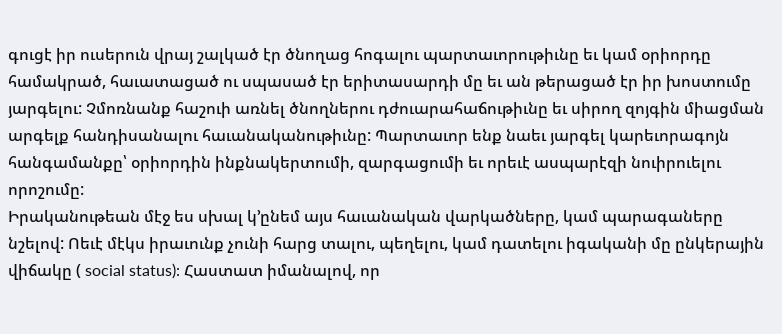գուցէ իր ուսերուն վրայ շալկած էր ծնողաց հոգալու պարտաւորութիւնը եւ կամ օրիորդը համակրած, հաւատացած ու սպասած էր երիտասարդի մը եւ ան թերացած էր իր խոստումը յարգելու: Չմոռնանք հաշուի առնել ծնողներու դժուարահաճութիւնը եւ սիրող զոյգին միացման արգելք հանդիսանալու հաւանականութիւնը: Պարտաւոր ենք նաեւ յարգել կարեւորագոյն հանգամանքը՝ օրիորդին ինքնակերտումի, զարգացումի եւ որեւէ ասպարէզի նուիրուելու որոշումը:
Իրականութեան մէջ ես սխալ կ՚ընեմ այս հաւանական վարկածները, կամ պարագաները նշելով: Ոեւէ մէկս իրաւունք չունի հարց տալու, պեղելու, կամ դատելու իգականի մը ընկերային վիճակը ( social status): Հաստատ իմանալով, որ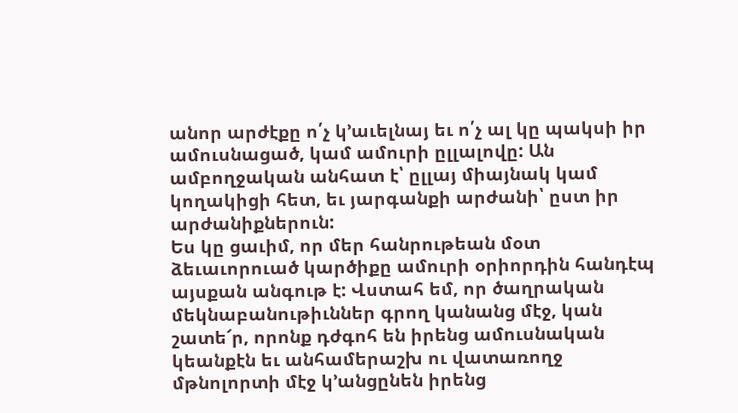անոր արժէքը ո՛չ կ՚աւելնայ եւ ո՛չ ալ կը պակսի իր ամուսնացած, կամ ամուրի ըլլալովը: Ան ամբողջական անհատ է՝ ըլլայ միայնակ կամ կողակիցի հետ, եւ յարգանքի արժանի՝ ըստ իր արժանիքներուն:
Ես կը ցաւիմ, որ մեր հանրութեան մօտ ձեւաւորուած կարծիքը ամուրի օրիորդին հանդէպ այսքան անգութ է: Վստահ եմ, որ ծաղրական մեկնաբանութիւններ գրող կանանց մէջ, կան շատե՜ր, որոնք դժգոհ են իրենց ամուսնական կեանքէն եւ անհամերաշխ ու վատառողջ մթնոլորտի մէջ կ՚անցընեն իրենց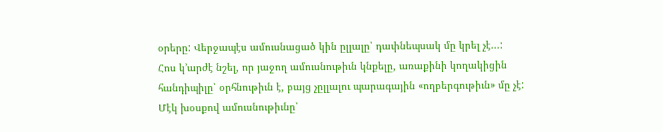օրերը: Վերջապէս ամուսնացած կին ըլլալը՝ դափնեպսակ մը կրել չէ...:
Հոս կ՚արժէ նշել, որ յաջող ամուսնութիւն կնքելը, առաքինի կողակիցին հանդիպիլը՝ օրհնութիւն է, բայց չըլլալու պարագային «ողբերգութիւն» մը չէ: Մէկ խօսքով ամուսնութիւնը՝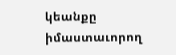կեանքը իմաստաւորող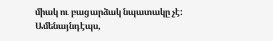միակ ու բացարձակ նպատակը չէ:
Ամենայնդէպս,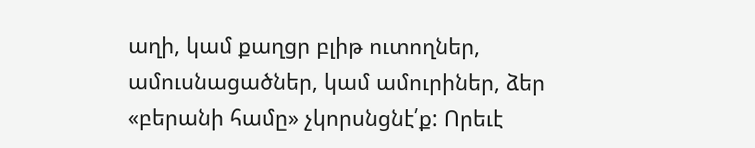աղի, կամ քաղցր բլիթ ուտողներ, ամուսնացածներ, կամ ամուրիներ, ձեր «բերանի համը» չկորսնցնէ՛ք: Որեւէ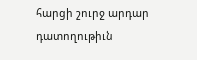հարցի շուրջ արդար դատողութիւն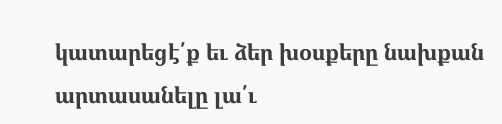կատարեցէ՛ք եւ ձեր խօսքերը նախքան արտասանելը լա՛ւ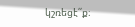կշռեցէ՛՛ք։